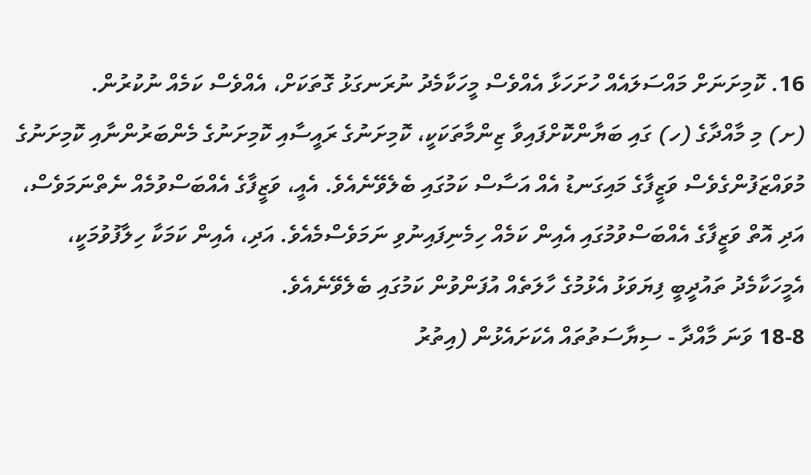16. ކޮމިށަނަށް މައްސަލައެއް ހުށަހަޅާ އެއްވެސް މީހަކާމެދު ނުރަނގަޅު ގޮތަކަށް، އެއްވެސް ކަމެއް ނުކުރުން.
(ށ) މި މާއްދާގެ (ހ) ގައި ބަޔާންކޮށްފައިވާ ޒިންމާތަކަކީ، ކޮމިށަނުގެ ރައީސާއި ކޮމިށަނުގެ މެންބަރުންނާއި ކޮމިށަނުގެ މުވައްޒަފުންގެވެސް ވަޒީފާގެ މައިގަނޑު އެއް އަސާސް ކަމުގައި ބެލެވޭނެއެވެ. އެއީ، ވަޒީފާގެ އެއްބަސްވުމެއް ނެތްނަމަވެސް، އަދި އޮތް ވަޒީފާގެ އެއްބަސްވުމުގައި އެއިން ކަމެއް ހިމެނިފައިނުވި ނަމަވެސްމެއެވެ. އަދި، އެއިން ކަމަކާ ހިލާފުވުމަކީ، އެމީހަކާމެދު ތައުދީބީ ފިޔަވަޅު އެޅުމުގެ ހާލަތެއް އުފަންވުން ކަމުގައި ބެލެވޭނެއެވެ.
18-8 ވަނަ މާއްދާ - ސިޔާސަތުތައް އެކަށައެޅުން (އިތުރު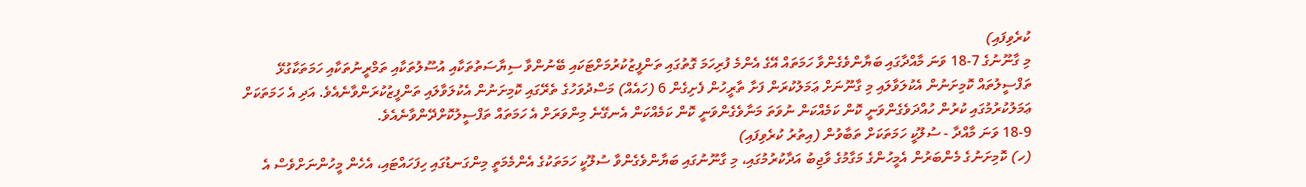ކުރެވިފައި)
މި ގާނޫނުގެ 7-18 ވަނަ މާއްދާގައި ބަޔާންވެގެންވާ ހަމަތައް އޭގެ އެންމެ ފުރިހަމަ ގޮތުގައި ތަންފީޒުކުރުމަށްޓަކައި ބޭނުންވާ ސިޔާސަތުތަކާއި އުސޫލުތަކާއި ތަމްރީނުތަކާއި ހަމަތަކާގުޅޭ ތަފްސީލުތައް ކޮމިށަނުން އެކުލަވާލައި މި ގާނޫނަށް ޢަމަލުކުރަން ފަށާ ތާރީހުން ފެށިގެން 6 (ހައެއް) މަސްދުވަހުގެ ތެރޭގައި ކޮމިށަނުން އެކުލަވާލައި ތަންފީޒުކުރަންވާނެއެވެ. އަދި އެ ހަމަތަކަށް ޢަމަލުކުރުމުގައި ކުރުން ހުއްދަވެގެންވަނީ ކޮން ކަމެއްކަން ނުވަތަ މަނާވެގެންވަނީ ކޮން ކަމެއްކަން އެނގޭނެ މިންވަރަށް އެ ހަމަތައް ތަފްސީލުކޮށްދޭންވާނެއެވެ.
18-9 ވަނަ މާއްދާ - ސުލޫކީ ހަމަތަކަށް ތަބާވުން (އިތުރު ކުރެވިފައި)
(ހ) ކޮމިށަނުގެ މެންބަރުން އެމީހުންގެ މަގާމުގެ ވާޖިބު އަދާކުރުމުގައި، މި ގާނޫނުގައި ބަޔާންވެގެންވާ ސުލޫކީ ހަމަތަކުގެ އެންމެމަތީ މިންގަނޑުގައި ހިފަހައްޓައި، އެހެން މީހުންނަށްވެސް އެ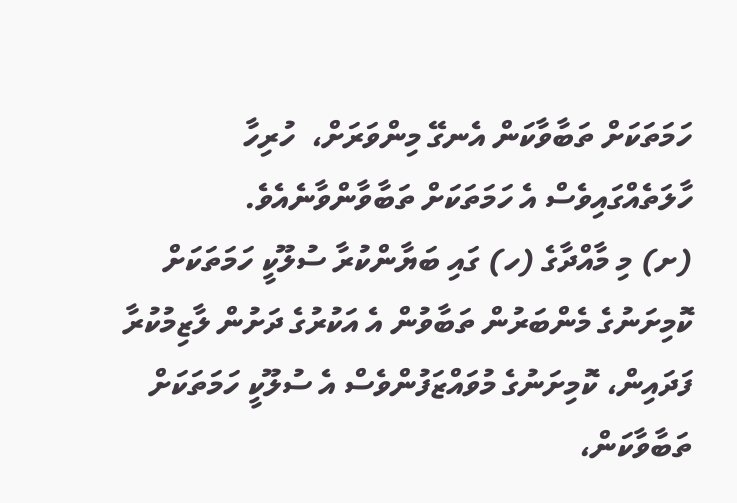ހަމަތަކަށް ތަބާވާކަން އެނގޭ މިންވަރަށް،  ހުރިހާ ހާލަތެއްގައިވެސް އެ ހަމަތަކަށް ތަބާވާންވާނެއެވެ.
(ށ) މި މާއްދާގެ (ހ) ގައި ބަޔާންކުރާ ސުލޫކީ ހަމަތަކަށް ކޮމިށަނުގެ މެންބަރުން ތަބާވުން އެ އަކުރުގެ ދަށުން ލާޒިމުކުރާ ފަދައިން، ކޮމިށަނުގެ މުވައްޒަފުންވެސް އެ ސުލޫކީ ހަމަތަކަށް ތަބާވާކަން،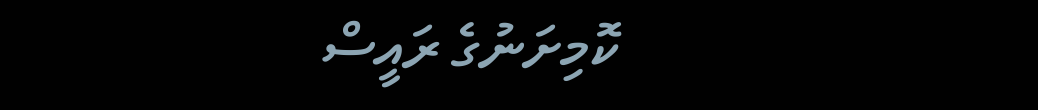ކޮމިށަނުގެ ރައީސް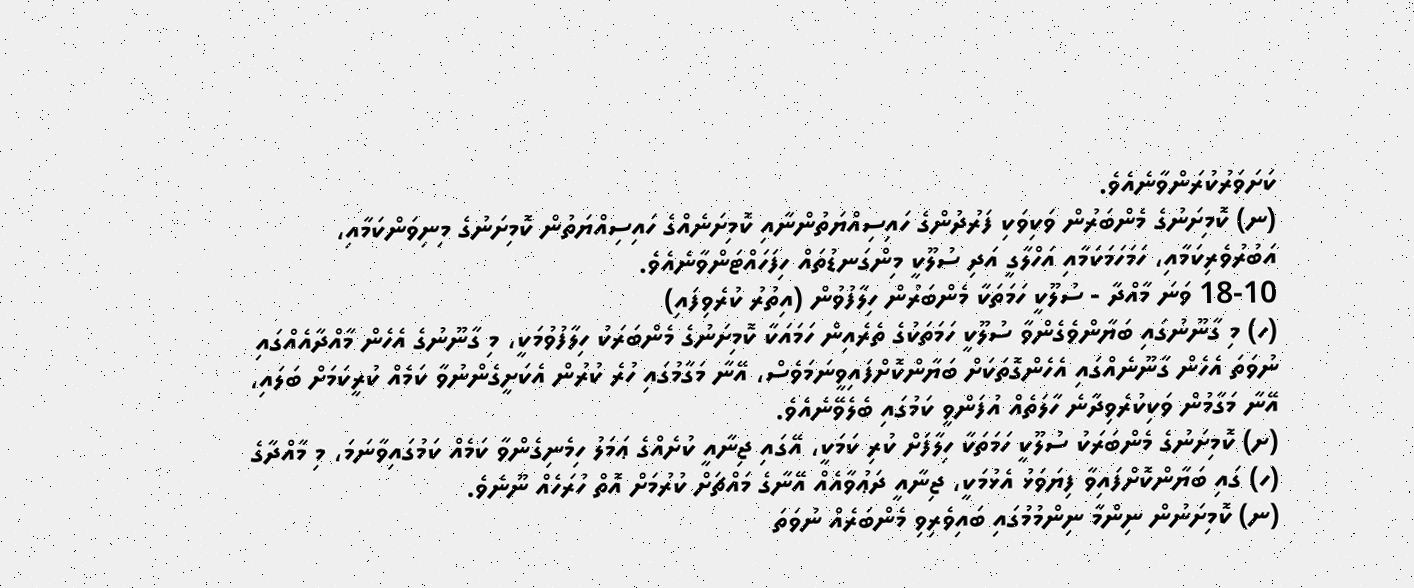ކަށަވަރުކުރަންވާނެއެވެ.
(ނ) ކޮމިށަނުގެ މެންބަރުން ވަކިވަކި ފަރުދުންގެ ހައިސިއްޔަތުންނާއި ކޮމިށަނެއްގެ ހައިސިއްޔަތުން ކޮމިށަނުގެ މިނިވަންކަމާއި، އަބުރުވެރިކަމާއި، ހަމަހަމަކަމާއި އަހްލާގީ އަދި ސުލޫކީ މިންގަނޑުތައް ހިފަހައްޓަންވާނެއެވެ.
18-10 ވަނަ މާއްދާ - ސުލޫކީ ހަމަތަކާ މެންބަރުން ހިލާފުވުން (އިތުރު ކުރެވިފައި)
(ހ) މި ގާނޫނުގައި ބަޔާންވެގެންވާ ސުލޫކީ ހަމަތަކުގެ ތެރެއިން ހަމައަކާ ކޮމިށަނުގެ މެންބަރަކު ހިލާފުވުމަކީ، މި ގާނޫނުގެ އެހެން މާއްދާއެއްގައި ނުވަތަ އެހެން ގާނޫނެއްގައި އެހެންގޮތަކަށް ބަޔާންކޮށްފައިވީނަމަވެސް، އޭނާ މަގާމުގައި ހުރެ ކުރުން އެކަށީގެންނުވާ ކަމެއް ކުރީކަމަށް ބަލައި، އޭނާ މަގާމުން ވަކިކުރެވިދާނެ ހާލަތެއް އުފަންވީ ކަމުގައި ބެލެވޭނެއެވެ.
(ށ) ކޮމިށަނުގެ މެންބަރަކު ސުލޫކީ ހަމަތަކާ ހިލާފަށް ކުރި ކަމަކީ، އޭގައި ޖިނާއީ ކުށެއްގެ ޢަމަލު ހިމެނިގެންވާ ކަމެއް ކަމުގައިވާނަމަ، މި މާއްދާގެ (ހ) ގައި ބަޔާންކޮށްފައިވާ ފިޔަވަޅު އެޅުމަކީ، ޖިނާއީ ދަޢުވާއެއް އޭނާގެ މައްޗަށް ކުރުމަށް އޮތް ހުރަހެއް ނޫނެވެ.
(ނ) ކޮމިށަނުން ނިންމާ ނިންމުމުގައި ބައިވެރިވި މެންބަރެއް ނުވަތަ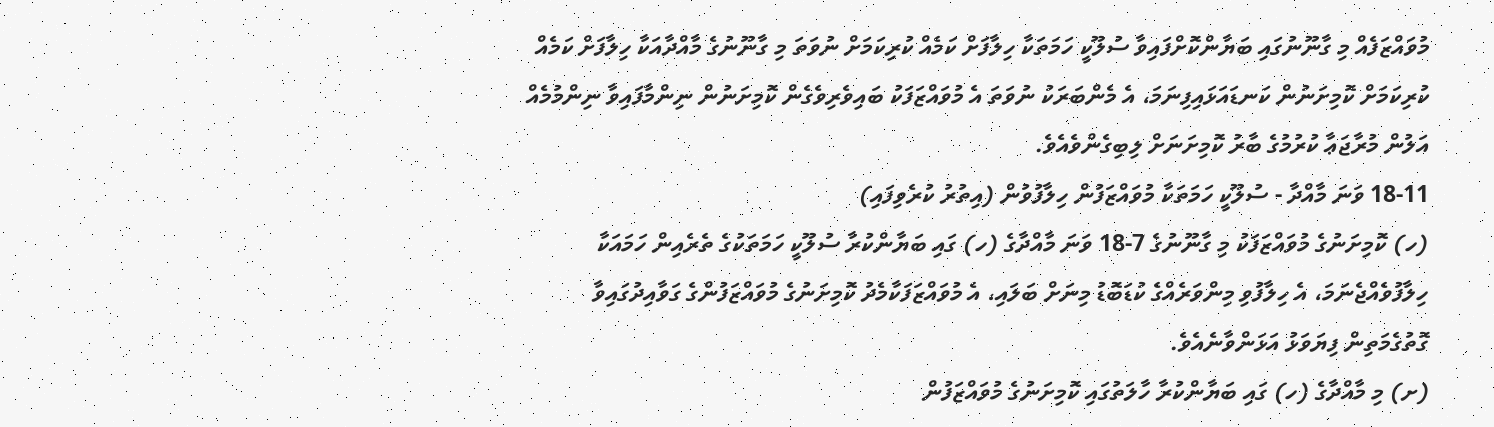މުވައްޒަފެއް މި ގާނޫނުގައި ބަޔާންކޮށްފައިވާ ސުލޫކީ ހަމަތަކާ ހިލާފަށް ކަމެއް ކުރިކަމަށް ނުވަތަ މި ގާނޫނުގެ މާއްދާއަކާ ހިލާފަށް ކަމެއް ކުރިކަމަށް ކޮމިށަނުން ކަނޑައަޅައިފިނަމަ، އެ މެންބަރަކު ނުވަތަ އެ މުވައްޒަފަކު ބައިވެރިވެގެން ކޮމިށަނުން ނިންމާފައިވާ ނިންމުމެއް އަލުން މުރާޖަޢާ ކުރުމުގެ ބާރު ކޮމިށަނަށް ލިބިގެންވެއެވެ.
18-11 ވަނަ މާއްދާ - ސުލޫކީ ހަމަތަކާ މުވައްޒަފުން ހިލާފުވުން (އިތުރު ކުރެވިފައި)
(ހ) ކޮމިށަނުގެ މުވައްޒަފަކު މި ގާނޫނުގެ 7-18 ވަނަ މާއްދާގެ (ހ) ގައި ބަޔާންކުރާ ސުލޫކީ ހަމަތަކުގެ ތެރެއިން ހަމައަކާ ހިލާފުވެއްޖެނަމަ، އެ ހިލާފުވި މިންވަރެއްގެ ކުޑަބޮޑު މިނަށް ބަލައި، އެ މުވައްޒަފަކާމެދު ކޮމިށަނުގެ މުވައްޒަފުންގެ ގަވާއިދުގައިވާ ގޮތުގެމަތިން ފިޔަވަޅު އަޅަންވާނެއެވެ.
(ށ) މި މާއްދާގެ (ހ) ގައި ބަޔާންކުރާ ހާލަތުގައި ކޮމިށަނުގެ މުވައްޒަފުން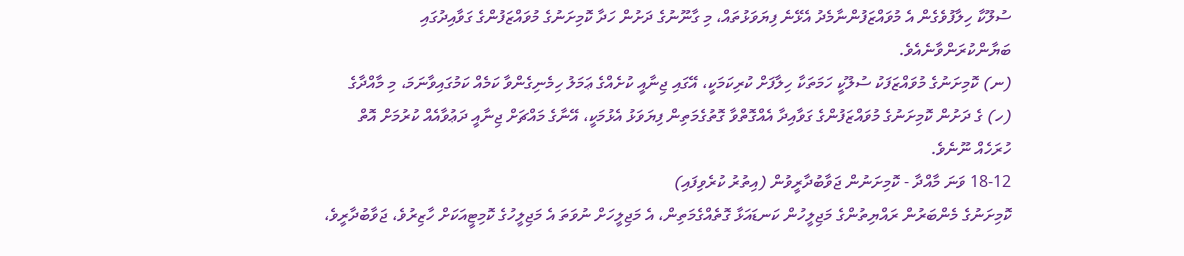ސުލޫކާ ހިލާފުވެގެން އެ މުވައްޒަފުންނާމެދު އެޅޭނެ ފިޔަވަޅުތައް، މި ގާނޫނުގެ ދަށުން ހަދާ ކޮމިށަނުގެ މުވައްޒަފުންގެ ގަވާއިދުގައި ބަޔާންކުރަންވާނެއެވެ.
(ނ) ކޮމިށަނުގެ މުވައްޒަފަކު ސުލޫކީ ހަމަތަކާ ހިލާފަށް ކުރިކަމަކީ، އޭގައި ޖިނާއީ ކުށެއްގެ ޢަމަލު ހިމެނިގެންވާ ކަމެއް ކަމުގައިވާނަމަ، މި މާއްދާގެ (ހ) ގެ ދަށުން ކޮމިށަނުގެ މުވައްޒަފުންގެ ގަވާއިދާ އެއްގޮތްވާ ގޮތުގެމަތިން ފިޔަވަޅު އެޅުމަކީ، އޭނާގެ މައްޗަށް ޖިނާއީ ދަޢުވާއެއް ކުރުމަށް އޮތް ހުރަހެއް ނޫނެވެ.
18-12 ވަނަ މާއްދާ - ކޮމިށަނުން ޖަވާބުދާރީވުން (އިތުރު ކުރެވިފައި)
ކޮމިށަނުގެ މެންބަރުން ރައްޔިތުންގެ މަޖިލީހުން ކަނޑައަޅާ ގޮތެއްގެމަތިން، އެ މަޖިލީހަށް ނުވަތަ އެ މަޖިލީހުގެ ކޮމިޓީއަކަށް ހާޒިރުވެ، ޖަވާބުދާރީވެ،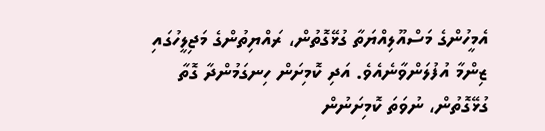އެމީހުންގެ މަސްއޫލިއްޔަތާ ގުޅޭގޮތުން، ރައްޔިތުންގެ މަޖިލީހުގައި ޒިންމާ އުފުލަންވާނެއެވެ. އަދި ކޮމިށަން ހިނގަމުންދާ ގޮތާ ގުޅޭގޮތުން، ނުވަތަ ކޮމިށަނުން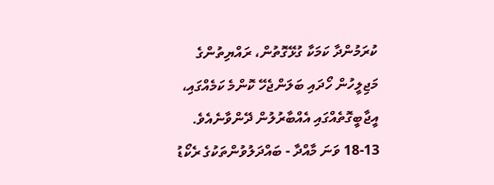ކުރަމުންދާ ކަމަކާ ގުޅޭގޮތުން، ރައްޔިތުންގެ މަޖިލީހުން ހޯދައި ބަލަންޖެހޭ ކޮންމެ ކަމެއްގައި، އީޖާބީގޮތެއްގައި އެއްބާރުލުން ދޭންވާނެއެވެ.
18-13 ވަނަ މާއްދާ - ބައްދަލުވުންތަކުގެ ރެކޯޑު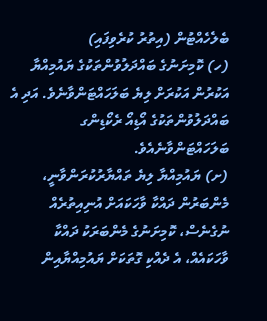ބެލެހެއްޓުން (އިތުރު ކުރެވިފައި)
(ހ) ކޮމިށަނުގެ ބައްދަލުވުންތަކުގެ ޔައުމިއްޔާ އަކުރުން އަކުރަށް ލިޔެ ބަލަހައްޓަންވާނެވެ. އަދި އެ ބައްދަލުވުންތަކުގެ އޯޑިއޯ ރެކޯޑިންގ ބަލަހައްޓަންވާނެއެވެ.
(ށ) ޔައުމިއްޔާ ލިޔެ ތައްޔާރުކުރަންވާނީ، މެންބަރުން ދައްކާ ވާހަކައަށް އުނިއިތުރެއް ނުގެނެސް، ކޮމިށަނުގެ މެންބަރަކު ދައްކާ ވާހަކައެއް، އެ ދެއްކި ގޮތަކަށް ޔައުމިއްޔާއިން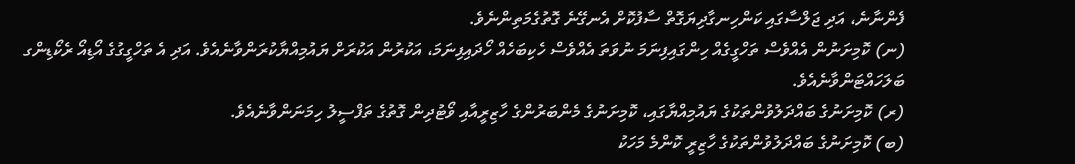ފެންނާނެ، އަދި ޖަލްސާގައި ކަންހިނގާދިޔަގޮތް ސާފުކޮށް އެނގޭނެ ގޮތުގެމަތިންނެވެ.
(ނ) ކޮމިށަނުން އެއްވެސް ތަހްގީގެއް ހިންގައިފިނަމަ ނުވަތަ އެއްވެސް ހެކިބަހެއް ހޯދައިފިނަމަ، އަކުރުން އަކުރަށް ޔައުމިއްޔާކުރަންވާނެއެވެ. އަދި އެ ތަހްގީގުގެ އޯޑިއޯ ރެކޯޑިންގ ބަލަހައްޓަންވާނެއެވެ.
(ރ) ކޮމިށަނުގެ ބައްދަލުވުންތަކުގެ ޔައުމިއްޔާގައި، ކޮމިށަނުގެ މެންބަރުންގެ ހާޒިރީއާއި ވޯޓުދިން ގޮތުގެ ތަފްސީލު ހިމަނަންވާނެއެވެ.
(ބ) ކޮމިށަނުގެ ބައްދަލުވުންތަކުގެ ހާޒިރީ ކޮންމެ މަހަކު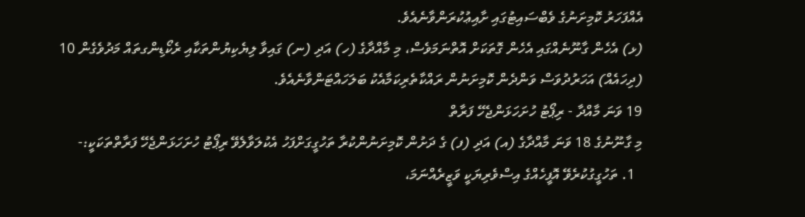އެއްފަހަރު ކޮމިށަނުގެ ވެބްސައިޓުގައި ށާއިޢުކުރަންވާނެއެވެ.
(ޅ) އެހެން ގާނޫނެއްގައި އެހެން ގޮތަކަށް އޮތްނަމަވެސް، މި މާއްދާގެ (ހ) އަދި (ނ) ގައިވާ ލިޔެކިޔުންތަކާއި ރެކޯޑިންގތައް މަދުވެގެން 10 (ދިހައެއް) އަހަރުދުވަސް ވަންދެން ކޮމިށަނުން ރައްކާތެރިކަމާއެކު ބަލަހައްޓަންވާނެއެވެ.
19 ވަނަ މާއްދާ - ރިޕޯޓު ހުށަހަޅަންޖެހޭ ފަރާތް
މި ގާނޫނުގެ 18 ވަނަ މާއްދާގެ (އ) އަދި (ފ) ގެ ދަށުން ކޮމިށަނުންކުރާ ތަހުގީގަށްފަހު އެކުލަވާލެވޭ ރިޕޯޓު ހުށަހަޅަންޖެހޭ ފަރާތްތަކަކީ:-
  1. ތަހުގީގުކުރެވޭ އޮފީހެއްގެ އިސްވެރިޔަކީ ވަޒީރެއްނަމަ،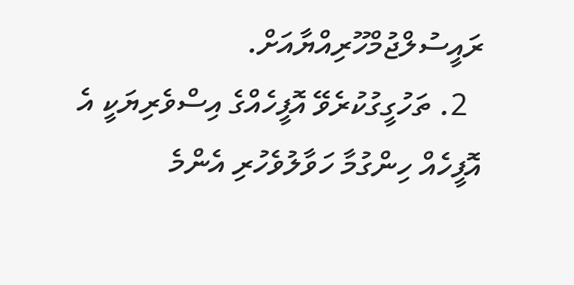ރައީސުލްޖުމްހޫރިއްޔާއަށް.
  2. ތަހުގީގުކުރެވޭ އޮފީހެއްގެ އިސްވެރިޔަކީ އެ އޮފީހެއް ހިންގުމާ ހަވާލުވެހުރި އެންމެ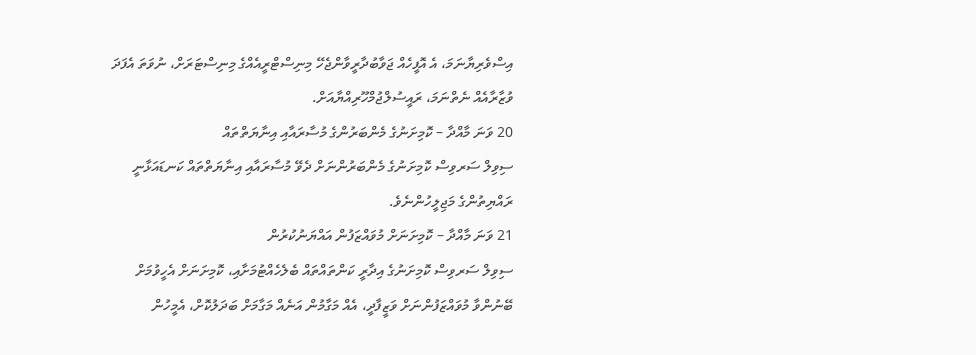އިސްވެރިޔާނަމަ، އެ އޮފީހެއް ޖަވާބުދާރީވާންޖެހޭ މިނިސްޓްރީއެއްގެ މިނިސްޓަރަށް، ނުވަތަ އެފަދަ ވުޒާރާއެއް ނެތްނަމަ، ރައީސުލްޖުމްހޫރިއްޔާއަށް.
20 ވަނަ މާއްދާ – ކޮމިށަނުގެ މެންބަރުންގެ މުސާރައާއި އިނާޔަތްތައް
ސިވިލް ސަރވިސް ކޮމިށަނުގެ މެންބަރުންނަށް ދެވޭ މުސާރައާއި އިނާޔަތްތައް ކަނޑައަޅާނީ ރައްޔިތުންގެ މަޖިލީހުންނެވެ.
21 ވަނަ މާއްދާ – ކޮމިށަނަށް މުވައްޒަފުން އައްޔަނުކުރުން
ސިވިލް ސަރވިސް ކޮމިށަނުގެ އިދާރީ ކަންތައްތައް ބެލެހެއްޓުމަށާއި، ކޮމިށަނަށް އެހީވުމަށް ބޭނުންވާ މުވައްޒަފުންނަށް ވަޒީފާދީ، އެއް މަގާމުން އަނެއް މަގާމަށް ބަދަލުކޮށް، އެމީހުން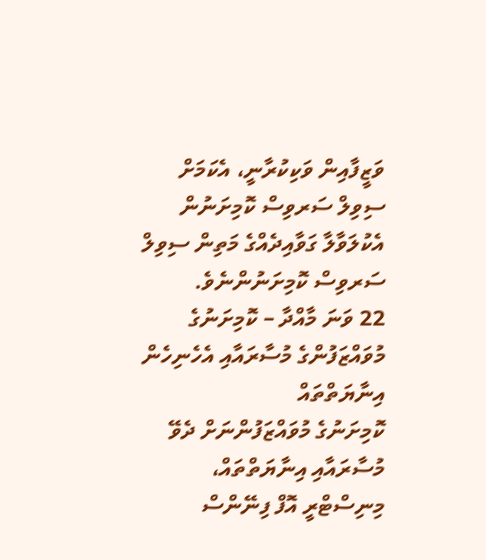ވަޒީފާއިން ވަކިކުރާނީ، އެކަމަށް ސިވިލް ސަރވިސް ކޮމިށަނުން އެކުލަވާލާ ގަވާއިދެއްގެ މަތިން ސިވިލް ސަރވިސް ކޮމިށަނުންނެވެ.
22 ވަނަ މާއްދާ – ކޮމިށަނުގެ މުވައްޒަފުންގެ މުސާރައާއި އެހެނިހެން އިނާޔަތްތައް
ކޮމިށަނުގެ މުވައްޒަފުންނަށް ދެވޭ މުސާރައާއި އިނާޔަތްތައް،  މިނިސްޓްރީ އޮފް ފިނޭންސް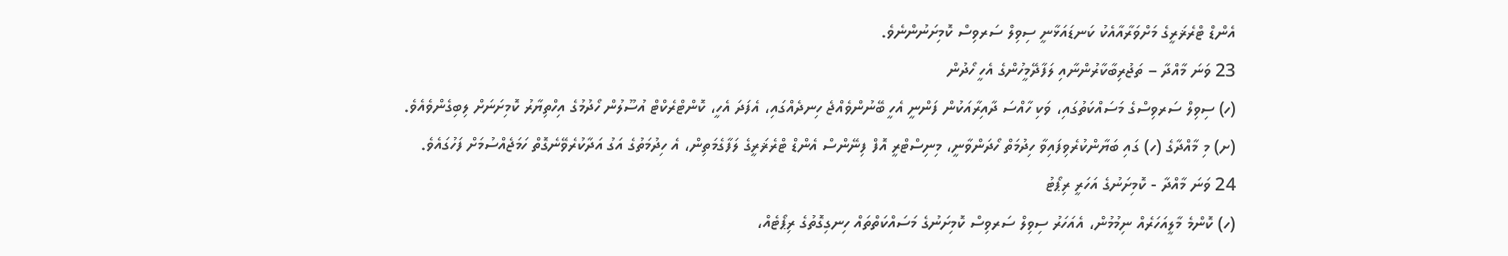އެންޑް ޓްރެޜަރީގެ މަށްވަރާއާއެކު ކަނޑައަޅާނީ ސިވިލް ސަރވިސް ކޮމިށަނުންނެވެ.
23 ވަނަ މާއްދާ – ތަޖުރިބާކާރުންނާއި ލަފާދޭމީހުންގެ އެހީ ހޯދުން
(ހ) ސިވިލް ސަރވިސްގެ މަސައްކަތުގައި، ވަކި ހާއްސަ ދާއިރާއަކުން ފަންނީ އެހީ ބޭނުންވެއްޖެ ހިނދެއްގައި، އެފަދަ އެހީ، ކޮންޓްރެކްޓް އުސޫލުން ހޯދުމުގެ އިހްތިޔާރު ކޮމިށަނަށް ލިބިގެންވެއެވެ.
(ށ) މި މާއްދާގެ (ހ) ގައި ބަޔާންކުރެވިފައިވާ ހިދުމަތް ހޯދަންވާނީ، މިނިސްޓްރީ އޮފް ފިނޭންސް އެންޑް ޓްރެޜަރީގެ ލަފާގެމަތިން، އެ ހިދުމަތުގެ އަގު އަދާކުރެވޭނެގޮތް ހަމަޖެއްސުމަށް ފަހުގައެވެ.
24 ވަނަ މާއްދާ - ކޮމިށަނުގެ އަހަރީ ރިޕޯޓު
(ހ) ކޮންމެ މާލީއަހަރެއް ނިމުމުން، އެއަހަރު ސިވިލް ސަރވިސް ކޮމިށަނުގެ މަސައްކަތްތައް ހިނގިގޮތުގެ ރިޕޯޓެއް،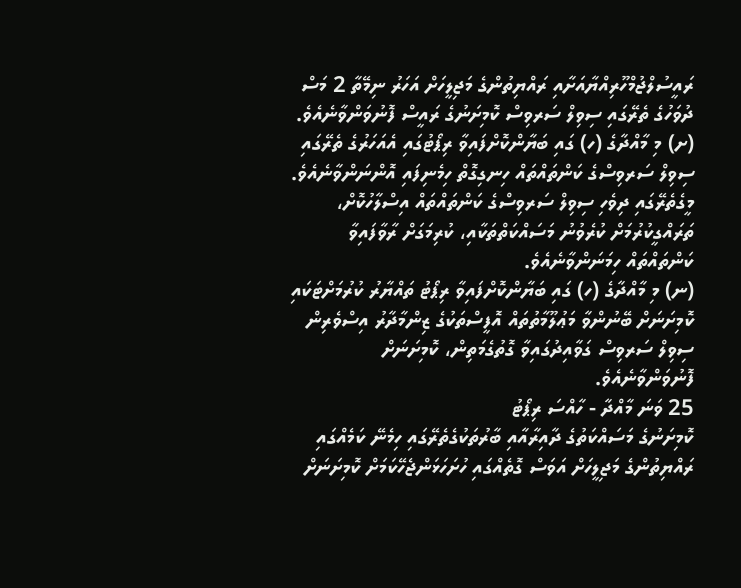ރައީސުލްޖުމްހޫރިއްޔާއަށާއި ރައްޔިތުންގެ މަޖިލީހަށް އަހަރު ނިމޭތާ 2 މަސް ދުވަހުގެ ތެރޭގައި ސިވިލް ސަރވިސް ކޮމިށަނުގެ ރައީސް ފޮނުވަންވާނެއެވެ.
(ށ) މި މާއްދާގެ (ހ) ގައި ބަޔާންކޮށްފައިވާ ރިޕޯޓުގައި އެއަހަރުގެ ތެރޭގައި ސިވިލް ސަރވިސްގެ ކަންތައްތައް ހިނގިގޮތް ހިމެނިފައި އޮންނަންވާނެއެވެ. މީގެތެރޭގައި ދިވެހި ސިވިލް ސަރވިސްގެ ކަންތައްތައް އިސްލާހުކޮށް، ތަރައްގީކުރުމަށް ކުރެވުނު މަސައްކަތްތަކާއި، ކުރިމަގަށް ރާވާފައިވާ ކަންތައްތައް ހިމަނަންވާނެއެވެ.
(ނ) މި މާއްދާގެ (ހ) ގައި ބަޔާންކޮށްފައިވާ ރިޕޯޓު ތައްޔާރު ކުރުމަށްޓަކައި ކޮމިށަނަށް ބޭނުންވާ މަޢުލޫމާތުތައް އޮފީސްތަކުގެ ޒިންމާދާރު އިސްވެރިން ސިވިލް ސަރވިސް ގަވާއިދުގައިވާ ގޮތުގެމަތިން، ކޮމިށަނަށް ފޮނުވަންވާނެއެވެ.
25 ވަނަ މާއްދާ - ހާއްސަ ރިޕޯޓު
ކޮމިށަނުގެ މަސައްކަތުގެ ދާއިރާއާއި ބާރުތަކުގެތެރޭގައި ހިމެނޭ ކަމެއްގައި ރައްޔިތުންގެ މަޖިލީހަށް އަވަސް ގޮތެއްގައި ހުށަހަޅަންޖެހޭކަމަށް ކޮމިށަނަށް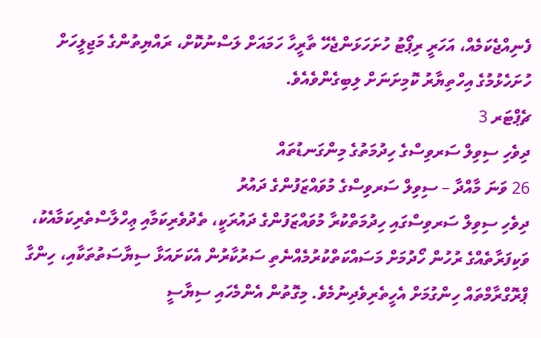ފެނިއްޖެކަމެއް، އަހަރީ ރިޕޯޓު ހުށަހަޅަންޖެހޭ ތާރީހާ ހަމައަށް ލަސްނުކޮށް، ރައްޔިތުންގެ މަޖިލީހަށް ހުށަހެޅުމުގެ އިހްތިޔާރު ކޮމިށަނަށް ލިބިގެންވެއެވެ.
ޗެޕްޓަރ 3
ދިވެހި ސިވިލް ސަރވިސްގެ ހިދުމަތުގެ މިންގަނޑުތައް
26 ވަނަ މާއްދާ – ސިވިލް ސަރވިސްގެ މުވައްޒަފުންގެ ދައުރު
ދިވެހި ސިވިލް ސަރވިސްގައި ހިދުމަތްކުރާ މުވައްޒަފުންގެ ދައުރަކީ، ތެދުވެރިކަމާއި ޢިހްލާސްތެރިކަމާއެކު، ވަކިފަރާތެއްގެ ރުހުން ހޯދުމަށް މަސައްކަތްކުރުމެއްނެތި ސަރުކާރުން އެކަށައަޅާ ސިޔާސަތުތަކާއި، ހިންގާ ޕްރޮގްރާމްތައް ހިންގުމަށް އެހީތެރިވެދިނުމެވެ. މިގޮތުން އެންމެހައި ސިޔާސީ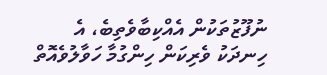ނުފޫޒުތަކުން އެއްކިބާވެތިބެ، އެ ހިނދަކު ވެރިކަން ހިންގުމާ ހަވާލުވެއޮތް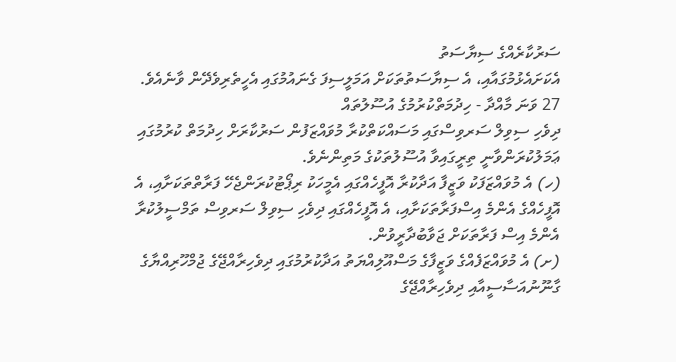ސަރުކާރެއްގެ ސިޔާސަތު
އެކަށައެޅުމުގައާއި، އެ ސިޔާސަތުތަކަށް އަމަލީސިފަ ގެނައުމުގައި އެހީތެރިވެދޭން ވާނެއެވެ.
27 ވަނަ މާއްދާ - ހިދުމަތްކުރުމުގެ އުސޫލުތައް
ދިވެހި ސިވިލް ސަރވިސްގައި މަސައްކަތްކުރާ މުވައްޒަފުން ސަރުކާރަށް ހިދުމަތް ކުރުމުގައި ޢަމަލުކުރަންވާނީ ތިރީގައިވާ އުސޫލުތަކުގެ މަތިންނެވެ.
(ހ) އެ މުވައްޒަފަކު ވަޒީފާ އަދާކުރާ އޮފީހެއްގައި އެމީހަކު ރިޕޯޓުކުރަންޖެހޭ ފަރާތްތަކަށާއި، އެ އޮފީހެއްގެ އެންމެ އިސްފަރާތަކަށާއި، އެ އޮފީހެއްގައި ދިވެހި ސިވިލް ސަރވިސް ތަމްސީލުކުރާ އެންމެ އިސް ފަރާތަކަށް ޖަވާބުދާރީވުން.
(ށ) އެ މުވައްޒަފެއްގެ ވަޒީފާގެ މަސްއޫލިއްޔަތު އަދާކުރުމުގައި ދިވެހިރާއްޖޭގެ ޖުމްހޫރިއްޔާގެ ގާނޫނުއަސާސީއާއި ދިވެހިރާއްޖޭގެ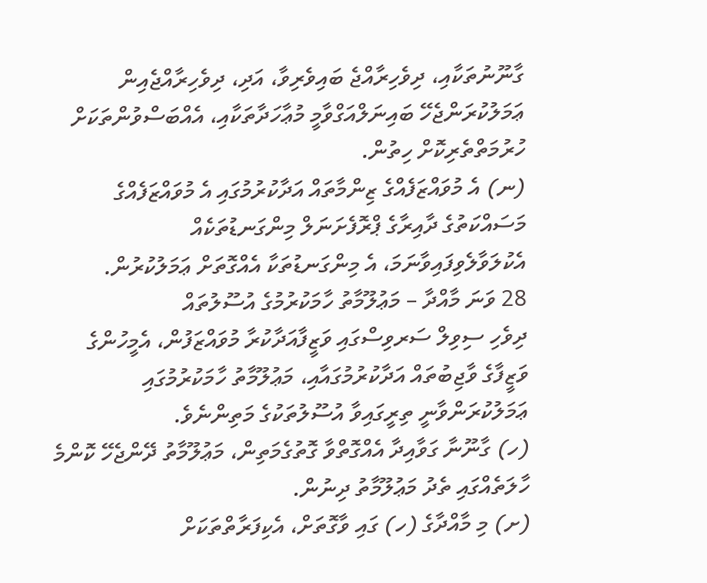ގާނޫނުތަކާއި، ދިވެހިރާއްޖެ ބައިވެރިވާ، އަދި، ދިވެހިރާއްޖެއިން ޢަމަލުކުރަންޖެހޭ ބައިނަލްއަގްވާމީ މުޢާހަދާތަކާއި، އެއްބަސްވުންތަކަށް ހުރުމަތްތެރިކޮށް ހިތުން.
(ނ) އެ މުވައްޒަފެއްގެ ޒިންމާތައް އަދާކުރުމުގައި އެ މުވައްޒަފެއްގެ މަސައްކަތުގެ ދާއިރާގެ ޕްރޮފެށަނަލް މިންގަނޑުތަކެއް
އެކުލަވާލެވިފައިވާނަމަ، އެ މިންގަނޑުތަކާ އެއްގޮތަށް ޢަމަލުކުރުން.
28 ވަނަ މާއްދާ – މަޢުލޫމާތު ހާމަކުރުމުގެ އުސޫލުތައް
ދިވެހި ސިވިލް ސަރވިސްގައި ވަޒީފާއަދާކުރާ މުވައްޒަފުން، އެމީހުންގެ ވަޒީފާގެ ވާޖިބުތައް އަދާކުރުމުގައާއި، މަޢުލޫމާތު ހާމަކުރުމުގައި ޢަމަލުކުރަންވާނީ ތިރީގައިވާ އުސޫލުތަކުގެ މަތިންނެވެ.
(ހ) ގާނޫނާ ގަވާއިދާ އެއްގޮތްވާ ގޮތުގެމަތިން، މަޢުލޫމާތު ދޭންޖެހޭ ކޮންމެ ހާލަތެއްގައި ތެދު މަޢުލޫމާތު ދިނުން.
(ށ) މި މާއްދާގެ (ހ) ގައި ވާގޮތަށް، އެކިފަރާތްތަކަށް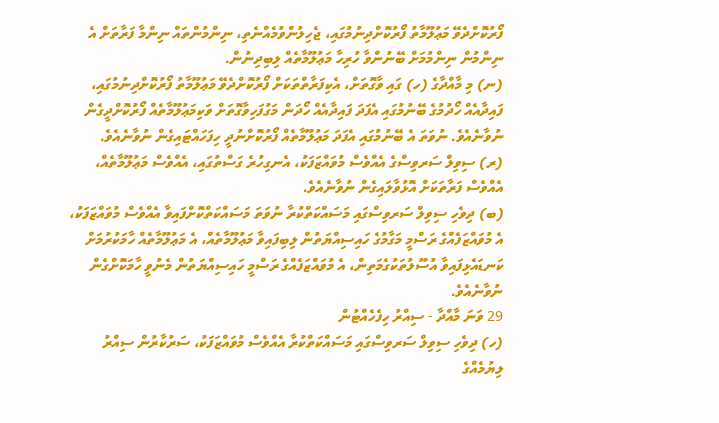ފޯރުކޮށްދެވޭ މަޢުލޫމާތު ފޯރުކޮށްދިނުމުގައި، ޖެހިލުންވުމެއްނެތި، ނިންމުންތައް ނިންމާ ފަރާތަށް އެ ނިންމުން ނިންމުމަށް ބޭނުންވާ ހުރިހާ މަޢުލޫމާތެއް ލިބިދިނުން.
(ނ) މި މާއްދާގެ (ހ) ގައި ވާގޮތަށް، އެކިފަރާތްތަކަށް ފޯރުކޮށްދެވޭ މަޢުލޫމާތު ފޯރުކޮށްދިނުމުގައި، ފައިދާއެއް ހޯދުމުގެ ބޭނުމުގައި އެފަދަ ފައިދާއެއް ހޯދަން މަގުފަހިވާގޮތަށް ވަކިމަޢުލޫމާތެއް ފޯރުކޮށްދީގެން ނުވާނެއެވެ. ނުވަތަ އެ ބޭނުމުގައި އެފަދަ މަޢުލޫމާތެއް ފޯރުކޮށްނުދީ ހިފަހައްޓައިގެން ނުވާނެއެވެ.
(ރ) ސިވިލް ސަރވިސްގެ އެއްވެސް މުވައްޒަފަކު، އެނގިހުރެ ގަސްތުގައި، އެއްވެސް މަޢުލޫމާތެއް، އެއްވެސް ފަރާތަކަށް އޮޅުވާލައިގެން ނުވާނެއެވެ.
(ބ) ދިވެހި ސިވިލް ސަރވިސްގައި މަސައްކަތްކުރާ ނުވަތަ މަސައްކަތްކޮށްފައިވާ އެއްވެސް މުވައްޒަފަކު، އެ މުވައްޒަފެއްގެ ރަސްމީ މަގާމުގެ ހައިސިއްޔަތުން ލިބިފައިވާ މަޢުލޫމާތެއް، އެ މަޢުލޫމާތެއް ހާމަކުރުމަށް ކަނޑައެޅިފައިވާ އުސޫލުތަކުގެމަތިން، އެ މުވައްޒަފެއްގެ ރަސްމީ ހައިސިއްޔަތުން މެނުވީ ހާމަކޮށްގެން ނުވާނެއެވެ.
29 ވަނަ މާއްދާ - ސިއްރު ހިފެހެއްޓުން
(ހ) ދިވެހި ސިވިލް ސަރވިސްގައި މަސައްކަތްކުރާ އެއްވެސް މުވައްޒަފަކު، ސަރުކާރުން ސިއްރު ލިޔުމެއްގެ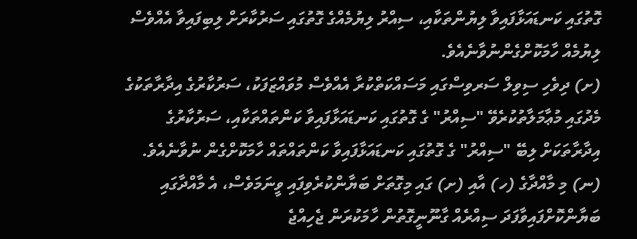ގޮތުގައި ކަނޑައަޅާފައިވާ ލިޔުންތަކާއި، ސިއްރު ލިޔުމެއްގެ ގޮތުގައި ސަރުކާރަށް ލިބިފައިވާ އެއްވެސް ލިޔުމެއް ހާމަކޮށްގެންނުވާނެއެވެ.
(ށ) ދިވެހި ސިވިލް ސަރވިސްގައި މަސައްކަތްކުރާ އެއްވެސް މުވައްޒަފަކު، ސަރުކާރުގެ އިދާރާތަކުގެ މެދުގައި މުޢާމަލާތުކުރެވޭ "ސިއްރު" ގެ ގޮތުގައި ކަނޑައަޅާފައިވާ ކަންތައްތަކާއި، ސަރުކާރުގެ އިދާރާތަކަށް ލިބޭ "ސިއްރު" ގެ ގޮތުގައި ކަނޑައަޅާފައިވާ ކަންތައްތައް ހާމަކޮށްގެން ނުވާނެއެވެ.
(ނ) މި މާއްދާގެ (ހ) އާއި (ށ) ގައި މިގޮތަށް ބަޔާންކުރެވިފައި ވީނަމަވެސް، އެ މާއްދާގައި ބަޔާންކޮށްފައިވާފަދަ ސިއްރެއް ގާނޫނީގޮތުން ހާމަކުރަން ޖެހިއްޖެ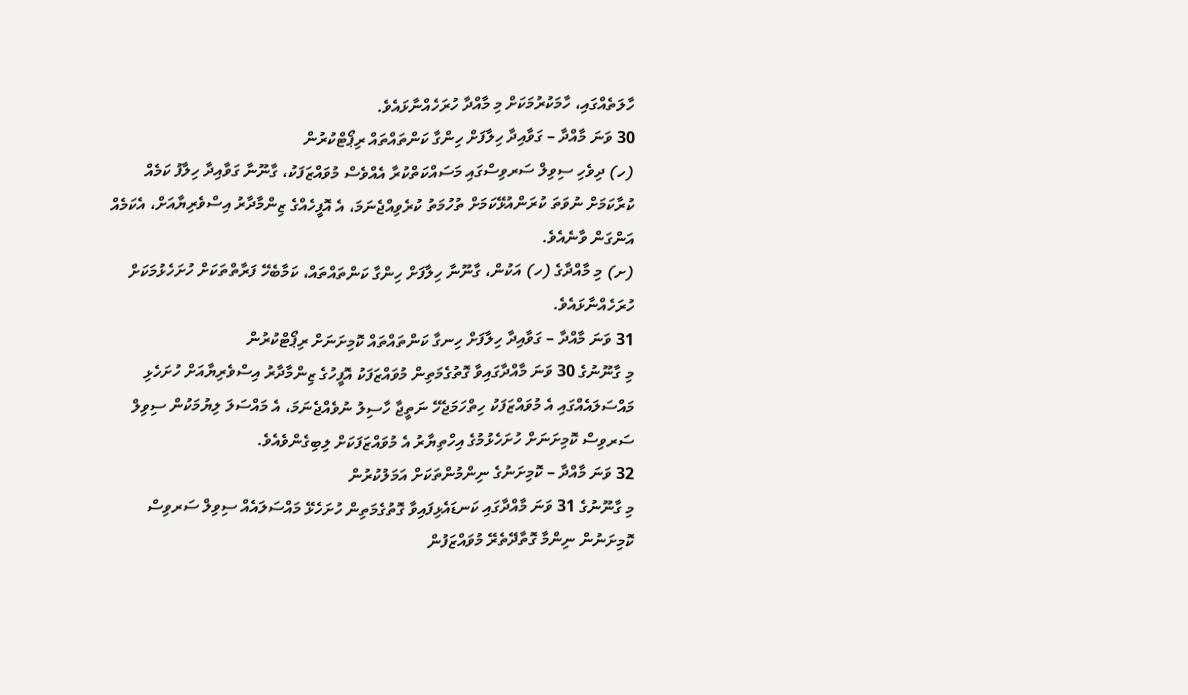ހާލަތެއްގައި، ހާމަކުރުމަކަށް މި މާއްދާ ހުރަހެއްނާޅައެވެ.
30 ވަނަ މާއްދާ – ގަވާއިދާ ހިލާފަށް ހިންގާ ކަންތައްތައް ރިޕޯޓްކުރުން
(ހ) ދިވެހި ސިވިލް ސަރވިސްގައި މަސައްކަތްކުރާ އެއްވެސް މުވައްޒަފަކު، ގާނޫނާ ގަވާއިދާ ހިލާފު ކަމެއް ކުރާކަމަށް ނުވަތަ ކުރަންއުޅޭކަމަށް ތުހުމަތު ކުރެވިއްޖެނަމަ، އެ އޮފީހެއްގެ ޒިންމާދާރު އިސްވެރިޔާއަށް، އެކަމެއް އަންގަން ވާނެއެވެ.
(ށ) މި މާއްދާގެ (ހ) އަކުން، ގާނޫނާ ހިލާފަށް ހިންގާ ކަންތައްތައް، ކަމާބެހޭ ފަރާތްތަކަށް ހުށަހެޅުމަކަށް ހުރަހެއްނާޅައެވެ.
31 ވަނަ މާއްދާ – ގަވާއިދާ ހިލާފަށް ހިނގާ ކަންތައްތައް ކޮމިށަނަށް ރިޕޯޓްކުރުން
މި ގާނޫނުގެ 30 ވަނަ މާއްދާގައިވާ ގޮތުގެމަތިން މުވައްޒަފަކު އޮފީހުގެ ޒިންމާދާރު އިސްވެރިޔާއަށް ހުށަހެޅި މައްސަލައެއްގައި އެ މުވައްޒަފަކު ހިތްހަމަޖެހޭ ނަތީޖާ ހާސިލު ނުވެއްޖެނަމަ، އެ މައްސަލަ ލިޔުމަކުން ސިވިލް ސަރވިސް ކޮމިށަނަށް ހުށަހެޅުމުގެ އިހްތިޔާރު އެ މުވައްޒަފަކަށް ލިބިގެންވެއެވެ.
32 ވަނަ މާއްދާ – ކޮމިށަނުގެ ނިންމުންތަކަށް އަމަލުކުރުން
މި ގާނޫނުގެ 31 ވަނަ މާއްދާގައި ކަނޑައެޅިފައިވާ ގޮތުގެމަތިން ހުށަހެޅޭ މައްސަލައެއް ސިވިލް ސަރވިސް ކޮމިށަނުން ނިންމާ ގޮތާދޭތެރޭ މުވައްޒަފުން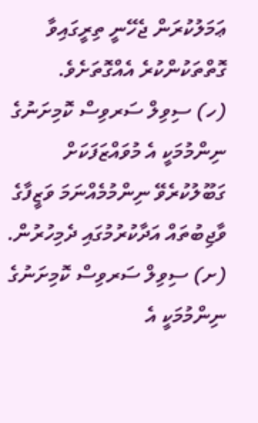ޢަމަލުކުރަން ޖެހޭނީ ތިރީގައިވާ ގޮތްތަކުންކުރެ އެއްގޮތަށެވެ.
(ހ) ސިވިލް ސަރވިސް ކޮމިށަނުގެ ނިންމުމަކީ އެ މުވައްޒަފަކަށް ގަބޫލުކުރެވޭ ނިންމުމެއްނަމަ ވަޒީފާގެ ވާޖިބުތައް އަދާކުރުމުގައި ދެމިހުރުން.
(ށ) ސިވިލް ސަރވިސް ކޮމިށަނުގެ ނިންމުމަކީ އެ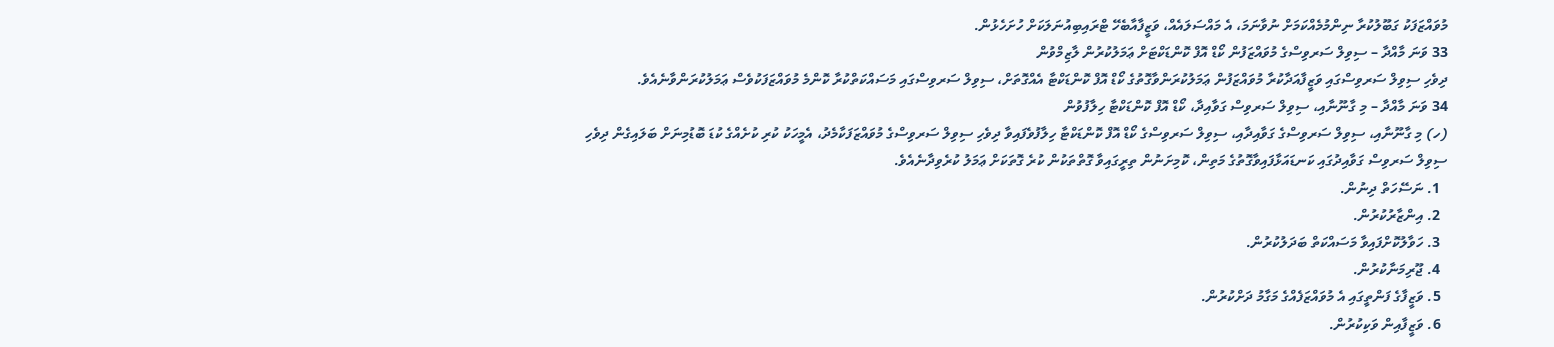މުވައްޒަފަކު ގަބޫލުކުރާ ނިންމުމެއްކަމަށް ނުވާނަމަ، އެ މައްސަލައެއް، ވަޒީފާއާބެހޭ ޓްރައިބިއުނަލަކަށް ހުށަހެޅުން.
33 ވަނަ މާއްދާ – ސިވިލް ސަރވިސްގެ މުވައްޒަފުން ކޯޑް އޮފް ކޮންޑަކްޓަށް ޢަމަލުކުރުން ލާޒިމްވުން
ދިވެހި ސިވިލް ސަރވިސްގައި ވަޒީފާއަދާކުރާ މުވައްޒަފުން ޢަމަލުކުރަންވާގޮތުގެ ކޯޑް އޮފް ކޮންޑަކްޓާ އެއްގޮތަށް، ސިވިލް ސަރވިސްގައި މަސައްކަތްކުރާ ކޮންމެ މުވައްޒަފަކުވެސް ޢަމަލުކުރަންވާނެއެވެ.
34 ވަނަ މާއްދާ – މި ގާނޫނާއި، ސިވިލް ސަރވިސް ގަވާއިދާ، ކޯޑް އޮފް ކޮންޑަކްޓާ ހިލާފުވުން
(ހ) މި ގާނޫނާއި، ސިވިލް ސަރވިސްގެ ގަވާއިދާއި، ސިވިލް ސަރވިސްގެ ކޯޑް އޮފް ކޮންޑަކްޓާ ހިލާފުވެފައިވާ ދިވެހި ސިވިލް ސަރވިސްގެ މުވައްޒަފަކާމެދު، އެމީހަކު ކުރި ކުށެއްގެ ކުޑަ ބޮޑުމިނަށް ބަލައިގެން ދިވެހި ސިވިލް ސަރވިސް ގަވާއިދުގައި ކަނޑައަޅާފައިވާގޮތުގެ މަތިން، ކޮމިށަނުން ތިރީގައިވާ ގޮތްތަކުން ކުރެ ގޮތަކަށް ޢަމަލު ކުރެވިދާނެއެވެ.
  1. ނަސޭހަތް ދިނުން.
  2. އިންޒާރުކުރުން.
  3. ހަވާލުކޮށްފައިވާ މަސައްކަތް ބަދަލުކުރުން.
  4. ޖޫރިމަނާކުރުން.
  5. ވަޒީފާގެ ފަންތީގައި އެ މުވައްޒަފެއްގެ މަގާމު ދަށްކުރުން.
  6. ވަޒީފާއިން ވަކިކުރުން.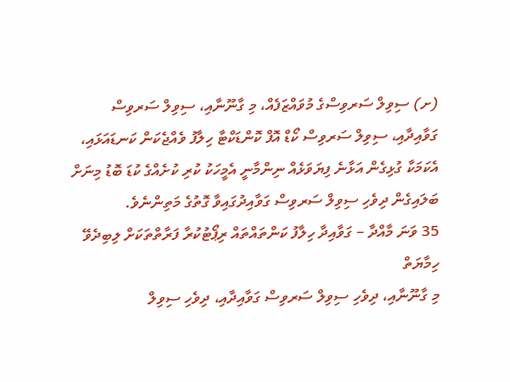(ށ) ސިވިލް ސަރވިސްގެ މުވައްޒަފެއް، މި ގާނޫނާއި، ސިވިލް ސަރވިސް ގަވާއިދާއި، ސިވިލް ސަރވިސް ކޯޑް އޮފް ކޮންޑަކްޓާ ހިލާފު ވެއްޖެކަން ކަނޑައަޅައި، އެކަމަކާ ގުޅިގެން އަޅާނެ ފިޔަވަޅެއް ނިންމާނީ އެމީހަކު ކުރި ކުށެއްގެ ކުޑަ ބޮޑު މިނަށް ބަލައިގެން ދިވެހި ސިވިލް ސަރވިސް ގަވާއިދުގައިވާ ގޮތުގެ މަތިންނެވެ.
35 ވަނަ މާއްދާ – ގަވާއިދާ ހިލާފު ކަންތައްތައް ރިޕޯޓުކުރާ ފަރާތްތަކަށް ލިބިދެވޭ ހިމާޔަތް
މި ގާނޫނާއި، ދިވެހި ސިވިލް ސަރވިސް ގަވާއިދާއި، ދިވެހި ސިވިލް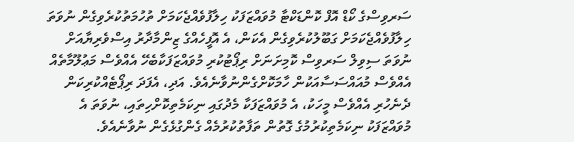ސަރވިސްގެ ކޯޑް އޮފް ކޮންޑަކްޓާ މުވައްޒަފަކު ހިލާފުވެއްޖެކަމަށް ތުހުމަތުކުރެވިގެން ނުވަތަ ހިލާފުވެއްޖެކަމަށް ގަބޫލުކުރެވިގެން އެކަން، އެ އޮފީހެއްގެ ޒިންމާދާރު އިސްވެރިޔާއަށް ނުވަތަ ސިވިލް ސަރވިސް ކޮމިށަނަށް ރިޕޯޓުކުރި މުވައްޒަފަކާބެހޭ އެއްވެސް މަޢުލޫމާތެއް އެއްވެސް މުއައްސަސާއަކުން ހާމަކޮށްގެންނުވާނެއެވެ. އަދި، އެފަދަ ރިޕޯޓެއްކުރިކަން ދެނެހުރި އެއްވެސް މީހަކު، އެ މުވައްޒަފަކާ މެދުގައި ނިކަމެތިކޮށްހިތައި، ނުވަތަ އެ މުވައްޒަފަކު ނިކަމެތިކުރުމުގެ ގޮތުން ތަފާތުކުރުމެއް ގެންގުޅެގެން ނުވާނެއެވެ.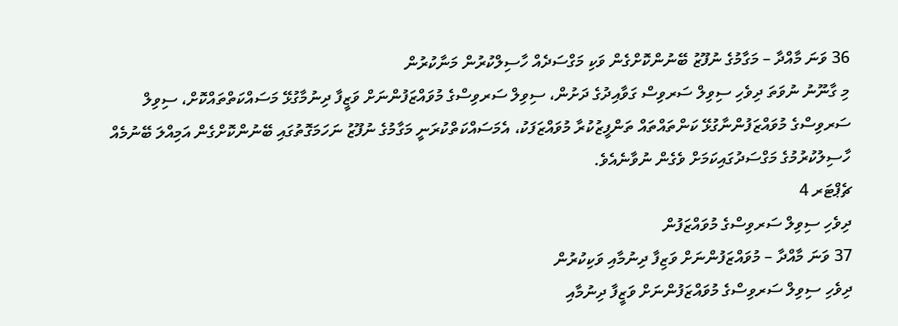36 ވަނަ މާއްދާ – މަގާމުގެ ނުފޫޒު ބޭނުންކޮށްގެން ވަކި މަގްސަދެއް ހާސިލްކުރުން މަނާކުރުން
މި ގާނޫނު ނުވަތަ ދިވެހި ސިވިލް ސަރވިސް ގަވާއިދުގެ ދަށުން، ސިވިލް ސަރވިސްގެ މުވައްޒަފުންނަށް ވަޒީފާ ދިނުމާގުޅޭ މަސައްކަތްތައްކޮށް، ސިވިލް ސަރވިސްގެ މުވައްޒަފުންނާގުޅޭ ކަންތައްތައް ތަންފީޒުކުރާ މުވައްޒަފަކު، އެމަސައްކަތްކުރަނީ މަގާމުގެ ނުފޫޒު ނަހަމަގޮތުގައި ބޭނުންކޮށްގެން އަމިއްލަ ބޭނުމެއް ހާސިލުކުރުމުގެ މަގްސަދުގައިކަމަށް ވެގެން ނުވާނެއެވެ.
ޗެޕްޓަރ 4
ދިވެހި ސިވިލް ސަރވިސްގެ މުވައްޒަފުން
37 ވަނަ މާއްދާ – މުވައްޒަފުންނަށް ވަޒިފާ ދިނުމާއި ވަކިކުރުން
ދިވެހި ސިވިލް ސަރވިސްގެ މުވައްޒަފުންނަށް ވަޒީފާ ދިނުމާއި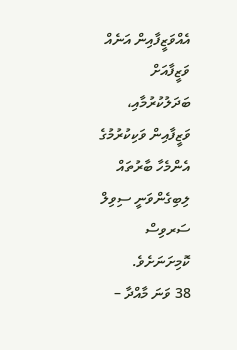އެއްވަޒީފާއިން އަނެއް ވަޒީފާއަށް ބަދަލުކުރުމާއި، ވަޒީފާއިން ވަކިކުރުމުގެ އެންމެހާ ބާރުތައް ލިބިގެންވަނީ ސިވިލް ސަރވިސް ކޮމިށަނަށެވެ.
38 ވަނަ މާއްދާ –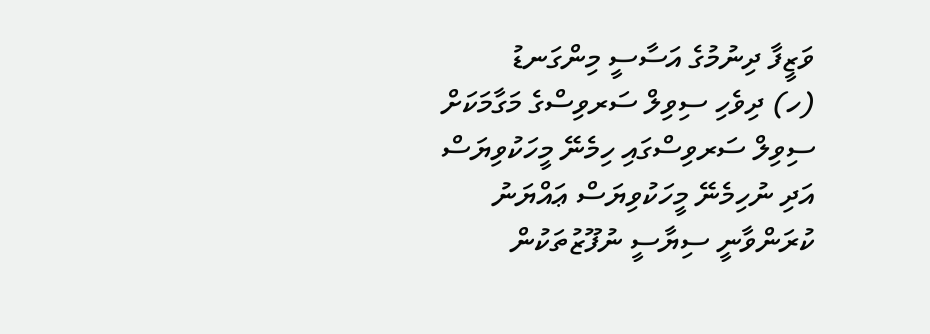ވަޒީފާ ދިނުމުގެ އަސާސީ މިންގަނޑު
(ހ) ދިވެހި ސިވިލް ސަރވިސްގެ މަގާމަކަށް ސިވިލް ސަރވިސްގައި ހިމެނޭ މީހަކުވިޔަސް އަދި ނުހިމެނޭ މީހަކުވިޔަސް ޢައްޔަނު ކުރަންވާނީ ސިޔާސީ ނުފޫޒުތަކުން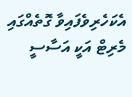އެކަހެރިވެފައިވާ ގޮތެއްގައި މެރިޓް އަކީ އަސާސީ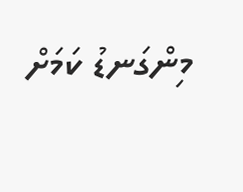މިންގަނޑު ކަމަށް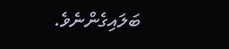ބަލައިގެންނެވެ.